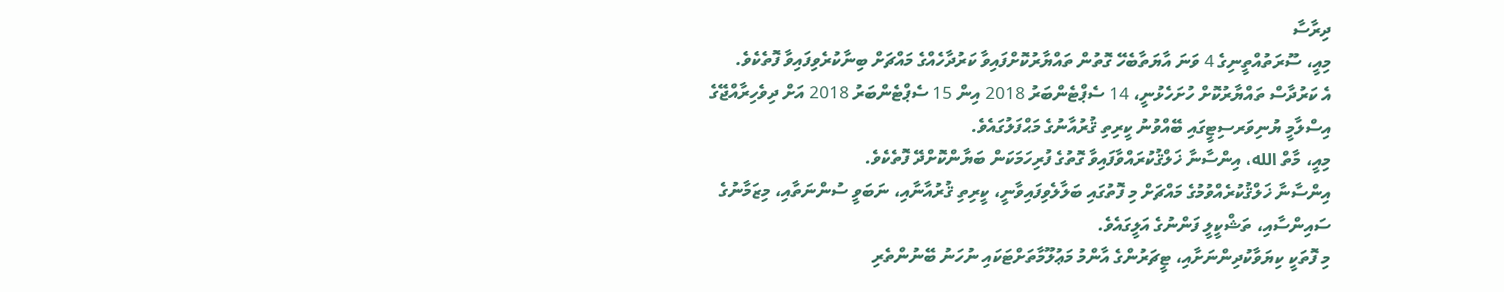ދިރާސާ
މިއީ، ސޫރަތުއްތީނިގެ 4 ވަނަ އާޔަތާބެހޭ ގޮތުން ތައްޔާރުކޮށްފައިވާ ކަރުދާހެއްގެ މައްޗަށް ބިނާކުރެވިފައިވާ ފޮތެކެވެ.
އެ ކަރުދާސް ތައްޔާރުކޮށް ހުށަހެޅުނީ، 14 ސެޕްޓެންބަރު 2018 އިން 15 ސެޕްޓެންބަރު 2018 އަށް ދިވެހިރާއްޖޭގެ އިސްލާމީ ޔުނިވަރސިޓީގައި ބޭއްވުނު ކީރިތި ޤުރުއާނުގެ މަޙްފަލުގައެވެ.
މިއީ، މާތް الله، އިންސާނާ ޚަލްޤުކުރައްވާފައިވާ ގޮތުގެ ފުރިހަމަކަން ބަޔާންކޮށްދޭ ފޮތެކެވެ.
އިންސާނާ ޚަލްޤުކުރެއްވުމުގެ މައްޗަށް މި ފޮތުގައި ބަލާލެވިފައިވާނީ، ކީރިތި ޤުރުއާނާއި، ނަބަވީ ސުންނަތާއި، މިޒަމާނުގެ ސައިންސާއި، ތަޝްކީލީ ފަންނުގެ އަލީގައެވެ.
މި ފޮތަކީ ކިޔަވާކުދިންނަށާއި، ޓީޗަރުންގެ އާންމު މަޢުލޫމާތަށްޓަކައި ނުހަނު ބޭނުންތެރި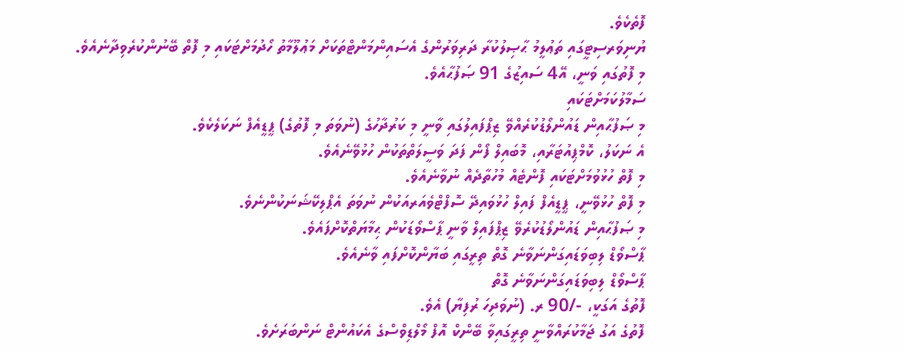ފޮތެކެވެ.
ޔުނިވަރސިޓީގައި ތަޢުލީމު ޙާޞިލުކުރާ ދަރިވަރުންގެ އެސައިންމަންޓްތަކަށް މަޢުލޫމާތު ހޯދުމަށްޓަކައި މި ފޮތް ބޭނުންކުރެވިދާނެއެވެ.
މި ފޮތުގައި ވަނީ، އޭ4 ސައިޒުގެ 91 ޞަފުޙާއެވެ.
ސަމާލުކަމަށްޓަކައި
މި ޞަފުޙާއިން ޑައުންލޯޑުކުރެއްވޭ ޒިޕްފައިލުގައި ވާނީ މި ކަރުދާހުގެ (ނުވަތަ މި ފޮތުގެ) ޕީޑީއެފް ނަކަލެކެވެ.
އެ ނަކަލު، ކޮމްޕިއުޓަރާއި، މޮބައިލް ފޯން ފަދަ ވަސީލަތްތަކުން ހުޅުވޭނެއެވެ.
މި ފޮތް ހުޅުވުމަށްޓަކައި ފޮންޓެއް މުހުތާދެއް ނުވާނެއެވެ.
މި ފޮތް ހުޅުވޭނީ، ޕީޑީއެފް ފައިލް ހުޅުވައިދޭ ސޮފްޓްވެއަރއަކުން ނުވަތަ އެޕްލިކޭޝަނަކުންނެވެ.
މި ޞަފުޙާއިން ޑައުންލޯޑުކުރެވޭ ޒިޕްފައިލް ވާނީ ޕާސްވޯޑަކުން ޙިމާޔަތްކޮށްފައެވެ.
ޕާސްވޯޑް ލިބިވަޑައިގަންނަވާނެ ގޮތް ތިރީގައި ބަޔާންކޮށްފައި ވާނެއެވެ.
ޕާސްވޯޑް ލިބިވަޑައިގަންނަވާނެ ގޮތް
ފޮތުގެ އަގަކީ، -/90 ރ. (ނުވަދިހަ ރުފިޔާ) އެވެ.
ފޮތުގެ އަގު ޖަމާކުރައްވާނީ ތިރީގައިވާ ބޭންކް އޮފް މޯލްޑިވްސްގެ އެކައުންޓް ނަންބަރަށެވެ.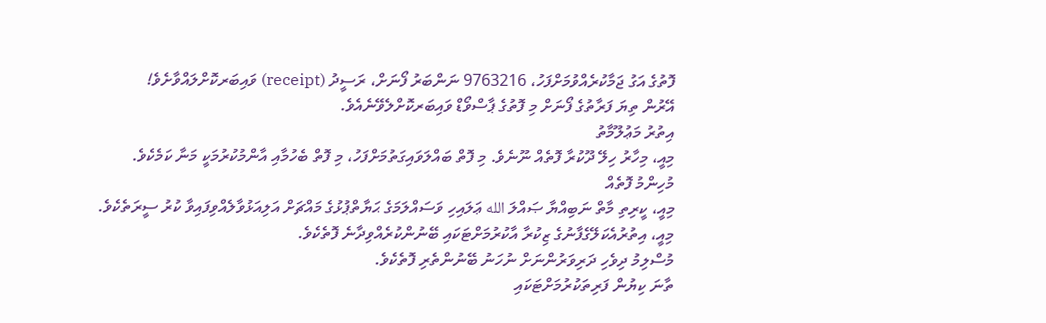ފޮތުގެ އަގު ޖަމާކުރެއްވުމަށްފަހު، 9763216 ނަންބަރު ފޯނަށް، ރަސީދު (receipt) ވައިބަރކޮށްލައްވާށެވެ!
އޭރުން ތިޔަ ފަރާތުގެ ފޯނަށް މި ފޮތުގެ ޕާސްވޯޑް ވައިބަރކޮށްލެވޭނެއެވެ.
އިތުރު މަޢުލޫމާތު
މިއީ، މިހާރު ހިލޭ ދޫކުރާ ފޮތެއް ނޫނެވެ. މި ފޮތް ބައްލަވައިގަތުމަށްފަހު، މި ފޮތް ބެހުމާއި އާންމުކުރުމަކީ މަނާ ކަމެކެވެ.
މުހިންމު ފޮތެއް
މިއީ، ކީރިތި މާތް ނަބިއްޔާ ޞައްލަ الله ޢަލައިހި ވަސައްލަމަގެ ޙަޔާތްޕުޅުގެ މައްޗަށް އަލިއަޅުވާލެއްވިފައިވާ ކުރު ސީރަތެކެވެ.
މިއީ، އިތުރުއެކަލޭގެފާނުގެ ޒިކުރާ އާކުރުމަށްޓަކައި ބޭނުންކުރެއްވިދާނެ ފޮތެކެވެ.
މުސްލިމު ދިވެހި ދަރިވަރުންނަށް ނުހަނު ބޭނުންތެރި ފޮތެކެވެ.
ތާނަ ކިޔުން ފަރިތަކުރުމަށްޓަކައި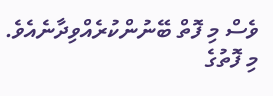ވެސް މި ފޮތް ބޭނުންކުރެއްވިދާނެއެވެ.
މި ފޮތުގެ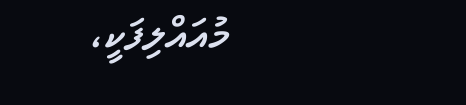މުއައްލިފަކީ،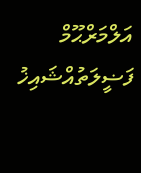އަލްމަރްޙޫމް ފަޟީލަތުއްޝައިޚު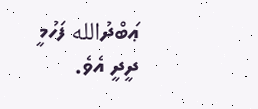ޢަބްދުالله ފަހުމީ ދީދީ އެވެ.